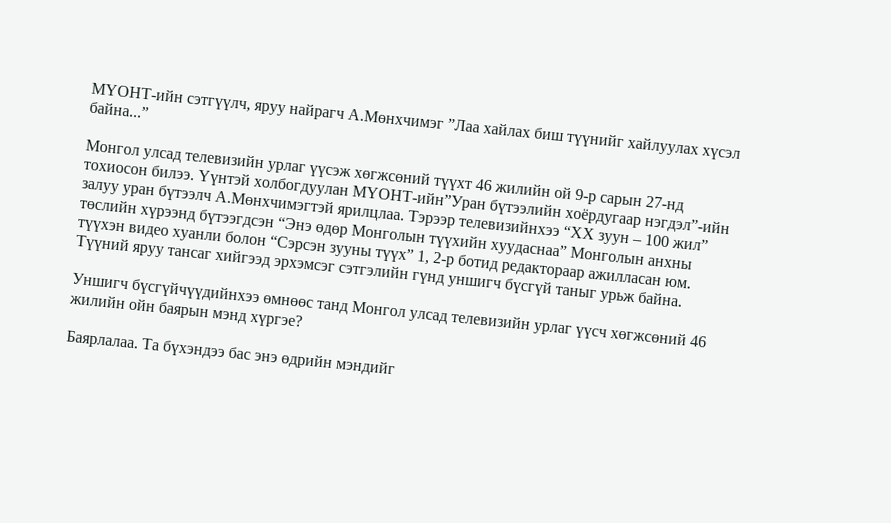МҮОНТ-ийн сэтгүүлч, яруу найрагч А.Мөнхчимэг ”Лаа хайлах биш түүнийг хайлуулах хүсэл байна...”

Монгол улсад телевизийн урлаг үүсэж хөгжсөний түүхт 46 жилийн ой 9-р сарын 27-нд тохиосон билээ. Үүнтэй холбогдуулан МҮОНТ-ийн”Уран бүтээлийн хоёрдугаар нэгдэл”-ийн залуу уран бүтээлч А.Мөнхчимэгтэй ярилцлаа. Тэрээр телевизийнхээ “ХХ зуун – 100 жил” төслийн хүрээнд бүтээгдсэн “Энэ өдөр Монголын түүхийн хуудаснаа” Монголын анхны түүхэн видео хуанли болон “Сэрсэн зууны түүх” 1, 2-р ботид редактораар ажилласан юм. Түүний яруу тансаг хийгээд эрхэмсэг сэтгэлийн гүнд уншигч бүсгүй таныг урьж байна.

Уншигч бүсгүйчүүдийнхээ өмнөөс танд Монгол улсад телевизийн урлаг үүсч хөгжсөний 46 жилийн ойн баярын мэнд хүргэе?

Баярлалаа. Та бүхэндээ бас энэ өдрийн мэндийг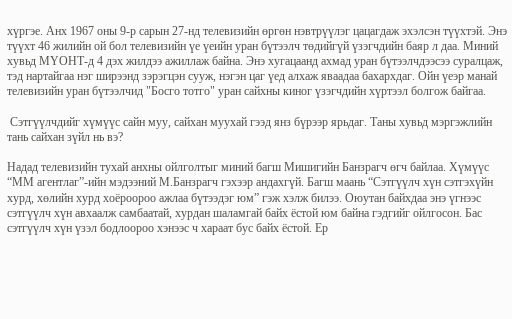хүргэе. Анх 1967 оны 9-р сарын 27-нд телевизийн өргөн нэвтрүүлэг цацагдаж эхэлсэн түүхтэй. Энэ түүхт 46 жилийн ой бол телевизийн үе үеийн уран бүтээлч төдийгүй үзэгчдийн баяр л даа. Миний хувьд МҮОНТ-д 4 дэх жилдээ ажиллаж байна. Энэ хугацаанд ахмад уран бүтээлчдээсээ суралцаж, тэд нартайгаа нэг ширээнд зэрэгцэн сууж, нэгэн цаг үед алхаж яваадаа бахархдаг. Ойн үеэр манай телевизийн уран бүтээлчид "Босго тотго" уран сайхны киног үзэгчдийн хүртээл болгож байгаа.

 Сэтгүүлчдийг хүмүүс сайн муу, сайхан муухай гээд янз бүрээр ярьдаг. Таны хувьд мэргэжлийн тань сайхан зүйл нь вэ?

Надад телевизийн тухай анхны ойлголтыг миний багш Мишигийн Банзрагч өгч байлаа. Хүмүүс “ММ агентлаг”-ийн мэдээний М.Банзрагч гэхээр андахгүй. Багш маань “Сэтгүүлч хүн сэтгэхүйн хурд, хөлийн хурд хоёроороо ажлаа бүтээдэг юм” гэж хэлж билээ. Оюутан байхдаа энэ үгнээс сэтгүүлч хүн авхаалж самбаатай, хурдан шаламгай байх ёстой юм байна гэдгийг ойлгосон. Бас сэтгүүлч хүн үзэл бодлоороо хэнээс ч хараат бус байх ёстой. Ер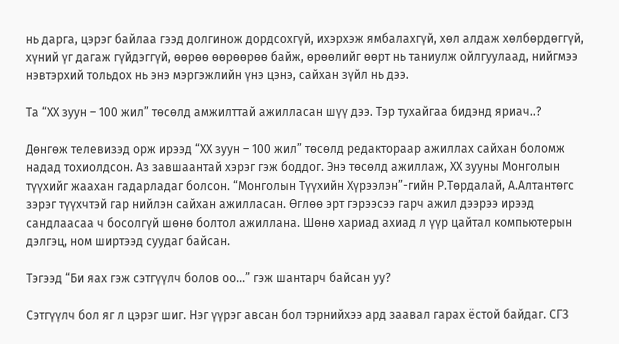нь дарга, цэрэг байлаа гээд долгинож дордсохгүй, ихэрхэж ямбалахгүй, хөл алдаж хөлбөрдөггүй, хүний үг дагаж гүйдэггүй, өөрөө өөрөөрөө байж, өрөөлийг өөрт нь таниулж ойлгуулаад, нийгмээ нэвтэрхий тольдох нь энэ мэргэжлийн үнэ цэнэ, сайхан зүйл нь дээ.

Та “ХХ зуун – 100 жил” төсөлд амжилттай ажилласан шүү дээ. Тэр тухайгаа бидэнд яриач..?

Дөнгөж телевизэд орж ирээд “ХХ зуун – 100 жил” төсөлд редактораар ажиллах сайхан боломж надад тохиолдсон. Аз завшаантай хэрэг гэж боддог. Энэ төсөлд ажиллаж, ХХ зууны Монголын түүхийг жаахан гадарладаг болсон. “Монголын Түүхийн Хүрээлэн”-гийн Р.Төрдалай, А.Алтантөгс зэрэг түүхчтэй гар нийлэн сайхан ажилласан. Өглөө эрт гэрээсээ гарч ажил дээрээ ирээд сандлаасаа ч босолгүй шөнө болтол ажиллана. Шөнө хариад ахиад л үүр цайтал компьютерын дэлгэц, ном ширтээд суудаг байсан.

Тэгээд “Би яах гэж сэтгүүлч болов оо...” гэж шантарч байсан уу?

Сэтгүүлч бол яг л цэрэг шиг. Нэг үүрэг авсан бол тэрнийхээ ард заавал гарах ёстой байдаг. СГЗ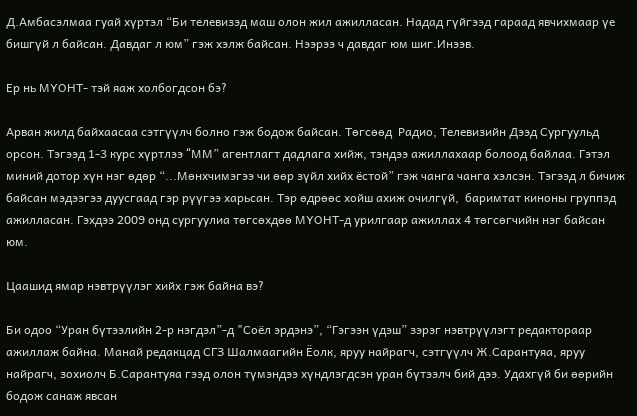Д.Амбасэлмаа гуай хүртэл “Би телевизэд маш олон жил ажилласан. Надад гүйгээд гараад явчихмаар үе бишгүй л байсан. Давдаг л юм” гэж хэлж байсан. Нээрээ ч давдаг юм шиг.Инээв.

Ер нь МҮОНТ- тэй яаж холбогдсон бэ?

Арван жилд байхаасаа сэтгүүлч болно гэж бодож байсан. Төгсөөд  Радио, Телевизийн Дээд Сургуульд орсон. Тэгээд 1-3 курс хүртлээ “MМ” агентлагт дадлага хийж, тэндээ ажиллахаар болоод байлаа. Гэтэл миний дотор хүн нэг өдөр “...Мөнхчимэгээ чи өөр зүйл хийх ёстой” гэж чанга чанга хэлсэн. Тэгээд л бичиж байсан мэдээгээ дуусгаад гэр рүүгээ харьсан. Тэр өдрөөс хойш ахиж очилгүй,  баримтат киноны группэд ажилласан. Гэхдээ 2009 онд сургуулиа төгсөхдөө МҮОНТ-д урилгаар ажиллах 4 төгсөгчийн нэг байсан юм.

Цаашид ямар нэвтрүүлэг хийх гэж байна вэ?

Би одоо “Уран бүтээлийн 2-р нэгдэл”-д "Соёл эрдэнэ”, “Гэгээн үдэш” зэрэг нэвтрүүлэгт редактораар ажиллаж байна. Манай редакцад СГЗ Шалмаагийн Ёолк, яруу найрагч, сэтгүүлч Ж.Сарантуяа, яруу найрагч, зохиолч Б.Сарантуяа гээд олон түмэндээ хүндлэгдсэн уран бүтээлч бий дээ. Удахгүй би өөрийн бодож санаж явсан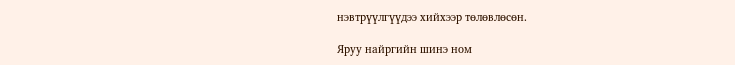нэвтрүүлгүүдээ хийхээр төлөвлөсөн.

Яруу найргийн шинэ ном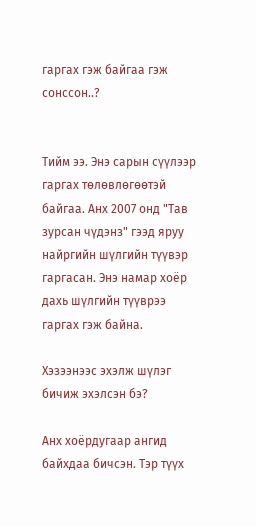гаргах гэж байгаа гэж сонссон..?


Тийм ээ. Энэ сарын сүүлээр гаргах төлөвлөгөөтэй байгаа. Анх 2007 онд "Тав зурсан чүдэнз" гээд яруу найргийн шүлгийн түүвэр гаргасан. Энэ намар хоёр дахь шүлгийн түүврээ гаргах гэж байна.

Хэзээнээс эхэлж шүлэг бичиж эхэлсэн бэ?

Анх хоёрдугаар ангид байхдаа бичсэн. Тэр түүх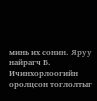минь их сонин. Яруу найрагч Б. Ичинхорлоогийн оролцсон тоглолтыг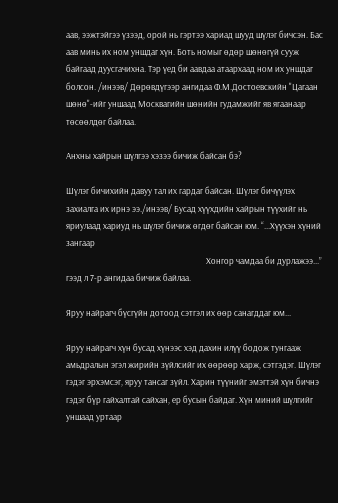аав, ээжтэйгээ үзээд, орой нь гэртээ хариад шууд шүлэг бичсэн. Бас аав минь их ном уншдаг хүн. Боть номыг өдөр шөнөгүй сууж байгаад дуусгачихна. Тэр үед би аавдаа атаархаад ном их уншдаг болсон. /инээв/ Дөрөвдүгээр ангидаа Ф.М.Достоевскийн "Цагаан шөнө"-ийг уншаад Москвагийн шөнийн гудамжийг яв ягаанаар төсөөлдөг байлаа.

Анхны хайрын шүлгээ хэзээ бичиж байсан бэ?

Шүлэг бичихийн давуу тал их гардаг байсан. Шүлэг бичүүлэх захиалга их ирнэ ээ./инээв/ Бусад хүүхдийн хайрын түүхийг нь  яриулаад хариуд нь шүлэг бичиж өгдөг байсан юм. “...Хүүхэн хүний зангаар
                                                                      Хонгор чамдаа би дурлажээ...” гээд л 7-р ангидаа бичиж байлаа.

Яруу найрагч бүсгүйн дотоод сэтгэл их өөр санагддаг юм...

Яруу найрагч хүн бусад хүнээс хэд дахин илүү бодож тунгааж амьдралын эгэл жирийн зүйлсийг их өөрөөр харж, сэтгэдэг. Шүлэг гэдэг эрхэмсэг, яруу тансаг зүйл. Харин түүнийг эмэгтэй хүн бичнэ гэдэг бүр гайхалтай сайхан, ер бусын байдаг. Хүн миний шүлгийг уншаад уртаар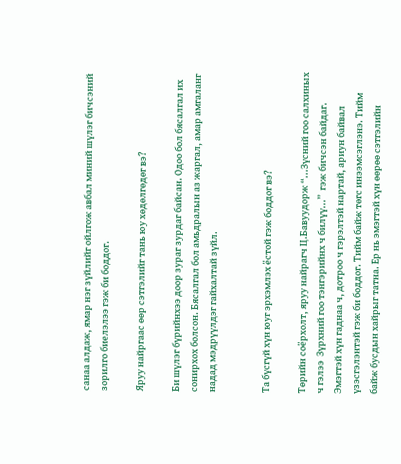санаа алдаж, ямар нэг зүйлийг ойлгож авбал миний шүлэг бичсэний зорилго биелэлээ гэж би боддог.

Яруу найргаас өөр сэтгэлийг тань юу хөдөлгөдөг вэ?

Би шүлэг бүрийнхээ доор зураг зурдаг байсан. Одоо бол бясалгал их сонирхох болсон. Бясалгал бол амьдралын аз жаргал, амар амгаланг надад мэдрүүлдэг гайхалтай зүйл.


Та бүсгүй хүн юуг эрхэмлэх ёстой гэж боддог вэ?

Төрийн соёрхолт, яруу найрагч Ц.Бавуудорж “...Зүсний гоо салхиных ч гэлээ  Зүрхний гоо тэнгэрийнх ч билүү...”  гэж бичсэн байдаг. Эмэгтэй хүн гаднаа ч, дотроо ч гэрэлтэй нартай, ариун байвал үзэсгэлэнтэй гэж би боддог. Тийм байж төгс инээмсэглэнэ. Тийм байж бусдын хайрыг татна. Ер нь эмэгтэй хүн өөрөө сэтгэлийн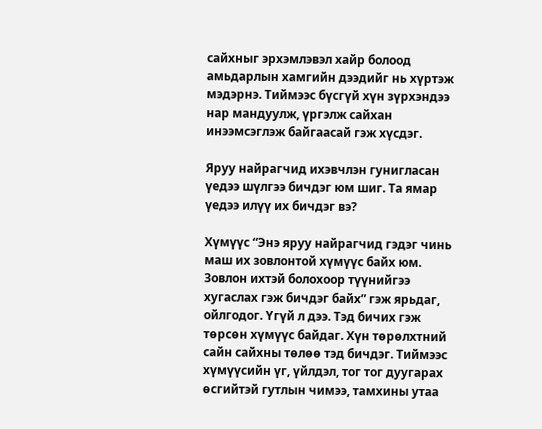сайхныг эрхэмлэвэл хайр болоод амьдарлын хамгийн дээдийг нь хүртэж мэдэрнэ. Тиймээс бүсгүй хүн зүрхэндээ нар мандуулж, үргэлж сайхан инээмсэглэж байгаасай гэж хүсдэг.

Яруу найрагчид ихэвчлэн гунигласан үедээ шүлгээ бичдэг юм шиг. Та ямар үедээ илүү их бичдэг вэ?

Хүмүүс “Энэ яруу найрагчид гэдэг чинь маш их зовлонтой хүмүүс байх юм. Зовлон ихтэй болохоор түүнийгээ хугаслах гэж бичдэг байх” гэж ярьдаг, ойлгодог. Үгүй л дээ. Тэд бичих гэж төрсөн хүмүүс байдаг. Хүн төрөлхтний сайн сайхны төлөө тэд бичдэг. Тиймээс хүмүүсийн үг, үйлдэл, тог тог дуугарах өсгийтэй гутлын чимээ, тамхины утаа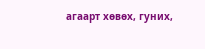агаарт хөвөх, гуних,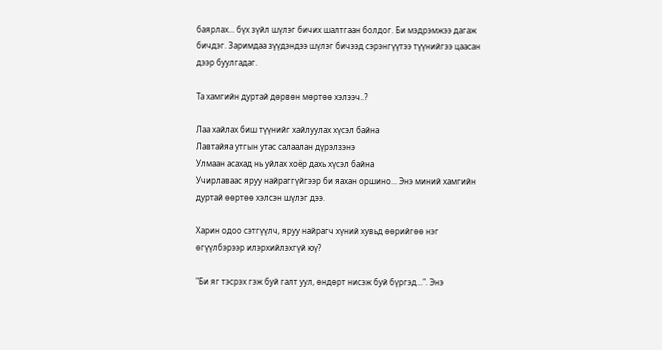баярлах... бүх зүйл шүлэг бичих шалтгаан болдог. Би мэдрэмжээ дагаж бичдэг. Заримдаа зүүдэндээ шүлэг бичээд сэрэнгүүтээ түүнийгээ цаасан дээр буулгадаг.

Та хамгийн дуртай дөрвөн мөртөө хэлээч..?

Лаа хайлах биш түүнийг хайлуулах хүсэл байна
Лавтайяа утгын утас салаалан дүрэлзэнэ
Улмаан асахад нь уйлах хоёр дахь хүсэл байна
Учирлаваас яруу найраггүйгээр би яахан оршино... Энэ миний хамгийн дуртай өөртөө хэлсэн шүлэг дээ.

Харин одоо сэтгүүлч, яруу найрагч хүний хувьд өөрийгөө нэг өгүүлбэрээр илэрхийлэхгүй юү?

"Би яг тэсрэх гэж буй галт уул, өндөрт нисэж буй бүргэд...". Энэ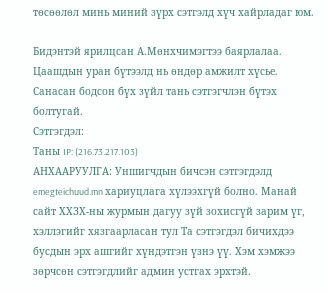төсөөлөл минь миний зүрх сэтгэлд хүч хайрладаг юм.

Бидэнтэй ярилцсан А.Мөнхчимэгтээ баярлалаа. Цаашдын уран бүтээлд нь өндөр амжилт хүсье. Санасан бодсон бүх зүйл тань сэтгэгчлэн бүтэх болтугай.
Сэтгэгдэл:
Таны IP: (216.73.217.103)
АНХААРУУЛГА: Уншигчдын бичсэн сэтгэгдэлд emegteichuud.mn хариуцлага хүлээхгүй болно. Манай сайт ХХЗХ-ны журмын дагуу зүй зохисгүй зарим үг, хэллэгийг хязгаарласан тул Та сэтгэгдэл бичихдээ бусдын эрх ашгийг хүндэтгэн үзнэ үү. Хэм хэмжээ зөрчсөн сэтгэгдлийг админ устгах эрхтэй.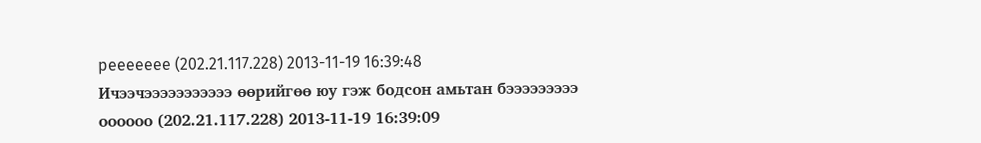peeeeeee (202.21.117.228) 2013-11-19 16:39:48
Ичээчэээээээээээ өөрийгөө юу гэж бодсон амьтан бэээээээээ
оооооо (202.21.117.228) 2013-11-19 16:39:09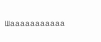Шааааааааааа